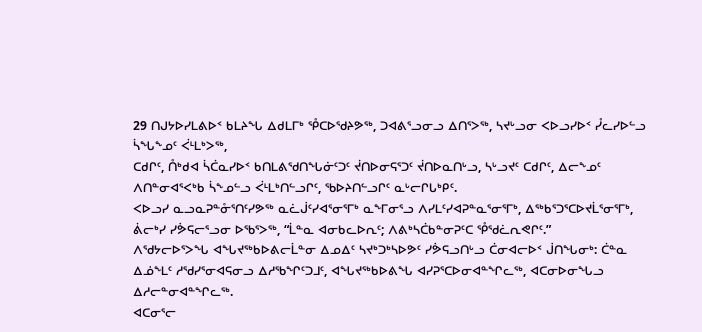29 ᑎᒍᔭᐅᓯᒪᕕᐅᑉ ᑲᒪᔨᖓ ᐃᑯᒪᒥᒃ ᕾᑕᐅᖁᔨᕗᖅ, ᑐᐊᕕᕐᓗᓂᓗ ᐃᑎᕐᐳᖅ, ᓴᔪᒡᓗᓂ ᐸᐅᓗᓯᐅᑉ ᓮᓚᓯᐅᓪᓗ ᓵᖓᖕᓄᑦ ᐹᒻᒪᒃᐳᖅ,
ᑕᑯᒋᑦ, ᑍᒃᑯᐊ ᓵᑖᓇᓯᐅᑉ ᑲᑎᒪᕕᖁᑎᖓᓃᑦᑐᑦ ᔫᑎᐅᓂᕋᕐᑐᑦ ᔫᑎᐅᓇᑎᒡᓗ, ᓴᒡᓗᔪᑦ ᑕᑯᒋᑦ, ᐃᓕᖕᓄᑦ ᐱᑎᓐᓂᐊᕐᐸᒃᑲ ᓵᖕᓄᓪᓗ ᐹᒻᒪᒃᑎᓪᓗᒋᑦ, ᖃᐅᔨᑎᓪᓗᒋᑦ ᓇᒡᓕᒋᒐᒃᑭᑦ.
ᐸᐅᓗᓯ ᓇᓗᓇᕈᓐᓁᕐᑎᑦᓯᕗᖅ ᓇᓛᒎᑦᓯᐊᕐᓂᕐᒥᒃ ᓇᖕᒥᓂᕐᓗ ᐱᓯᒪᑦᓯᐊᕈᓐᓇᕐᓂᕐᒥᒃ, ᐃᖅᑲᕐᑐᕐᑕᐅᔪᒫᕐᓂᕐᒥᒃ, ᕖᓕᒃᓯ ᓯᕘᕋᓕᕐᓗᓂ ᐅᖃᕐᐳᖅ, “ᒫᓐᓇ ᐊᓂᑲᓚᐅᕆᑦ; ᐱᕕᒃᓴᑖᑲᓐᓂᕈᑦᑕ ᕾᖁᓛᕆᕙᒋᑦ.”
ᐱᖁᔭᓕᐅᕐᐳᖓ ᐊᖓᔪᖅᑲᐅᕕᓕᒫᓐᓂ ᐃᓄᐃᑦ ᓴᔪᒃᑐᒃᓴᐅᕗᑦ ᓯᕘᕋᓗᑎᒡᓗ ᑖᓂᐊᓕᐅᑉ ᒎᑎᖓᓂᒃ: ᑖᓐᓇ ᐃᓅᖕᒪᑦ ᓱᖁᓯᕐᓂᐊᕋᓂᓗ ᐃᓱᖃᖏᑦᑐᒧᑦ, ᐊᖓᔪᖅᑲᐅᕕᖓ ᐊᓯᕈᕐᑕᐅᓂᐊᓐᖏᓚᖅ, ᐊᑕᓂᐅᓂᖓᓗ ᐃᓱᓕᓐᓂᐊᓐᖏᓚᖅ.
ᐊᑕᓂᕐᓕ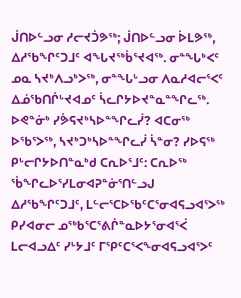ᒎᑎᐅᓪᓗᓂ ᓱᓕᔪᑑᕗᖅ; ᒎᑎᐅᓪᓗᓂ ᐆᒪᕗᖅ, ᐃᓱᖃᖏᑦᑐᒧᑦ ᐊᖓᔪᖅᑳᕐᔪᐊᖅ. ᓂᓐᖓᒃᐸᑦ ᓄᓇ ᓴᔪᒃᐱᓗᒃᐳᖅ, ᓂᓐᖓᒡᓗᓂ ᐱᓇᓱᐊᓕᕐᐸᑦ ᐃᓅᖃᑎᒌᒡᔪᐊᓄᑦ ᓵᓚᒋᔭᐅᔪᓐᓇᓐᖏᓚᖅ.
ᐅᕙᓐᓃᒃ ᓯᕘᕋᔪᒃᓴᐅᓐᖏᓚᓰ? ᐊᑕᓂᖅ ᐅᖃᕐᐳᖅ, ᓴᔪᒃᑐᒃᓴᐅᓐᖏᓚᓰ ᓵᓐᓂ? ᓯᐅᕋᖅ ᑭᒡᓕᒋᔭᐅᑎᓐᓇᒃᑯ ᑕᕆᐅᕐᒧᑦ: ᑕᕆᐅᖅ ᖄᖏᓚᐅᕐᓯᒪᓂᐊᕈᓐᓃᕐᑎᓪᓗᒍ ᐃᓱᖃᖏᑦᑐᒧᑦ, ᒪᓪᓕᕐᑕᐅᖃᑦᑕᕐᓂᐊᕋᓗᐊᕐᐳᖅ ᑭᓯᐊᓂᓕ ᓄᖅᑲᕐᑕᕐᕕᒌᓐᓇᐅᔭᕐᓂᐊᕐᐹ ᒪᓕᐊᓗᐃᑦ ᓯᒡᔭᒧᑦ ᒥᕿᑦᑕᕐᐸᖕᓂᐊᕋᓗᐊᕐᐳᑦ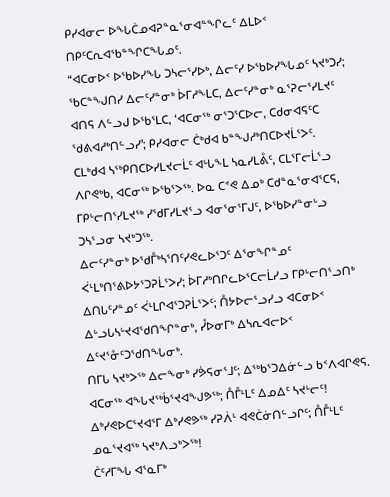ᑭᓯᐊᓂᓕ ᐅᖓᑖᓄᐊᕈᓐᓇᕐᓂᐊᓐᖏᓚᑦ ᐃᒪᐅᑉ ᑎᑭᑦᑕᕆᐊᖃᓐᖏᑕᖓᓄᑦ.
“ᐊᑕᓂᐅᑉ ᐅᖃᐅᓯᖓ ᑐᓴᓕᕐᓯᐅᒃ, ᐃᓕᑦᓯ ᐅᖃᐅᓯᖓᓄᑦ ᓴᔪᒃᑐᓯ; ᖃᑕᓐᖑᑎᓯ ᐃᓕᑦᓯᓐᓂᒃ ᐆᒥᓱᖕᒪᑕ, ᐃᓕᑦᓯᓐᓂᒃ ᓇᕐᕈᓕᕐᓯᒪᔪᑦ ᐊᑎᕋ ᐱᓪᓗᒍ ᐅᖃᕐᒪᑕ, ‘ᐊᑕᓂᖅ ᓂᕐᑐᕐᑕᐅᓕ, ᑕᑯᓂᐊᕋᑦᑕ ᖁᕕᐊᓱᒃᑎᓪᓗᓯ’; ᑭᓯᐊᓂᓕ ᑖᒃᑯᐊ ᑲᓐᖑᓱᒃᑎᑕᐅᔪᒫᕐᐳᑦ.
ᑕᒪᒃᑯᐊ ᓴᖅᑭᑎᑕᐅᓯᒪᔪᓕᒫᑦ ᐊᒡᒐᖕᒪ ᓴᓇᓯᒪᕔᑦ, ᑕᒪᕐᒥᓕᒫᕐᓗ ᐱᒋᕙᒃᑲ, ᐊᑕᓂᖅ ᐅᖃᕐᐳᖅ. ᐅᓇ ᑕᕝᕙ ᐃᓄᒃ ᑕᑯᓐᓇᕐᓂᐊᕐᑕᕋ, ᒥᑭᒡᓕᑎᕐᓯᒪᔪᖅ ᓯᖁᒥᓯᒪᔪᕐᓗ ᐊᓂᕐᓂᕐᒥᒍᑦ, ᐅᖃᐅᓯᓐᓂᒡᓗ ᑐᓴᕐᓗᓂ ᓴᔪᒃᑐᖅ.
ᐃᓕᑦᓯᓐᓂᒃ ᐅᖁᒤᒃᓴᕐᑎᑦᓯᕙᓚᐅᕐᑐᑦ ᐃᕐᓂᖏᓐᓄᑦ ᐹᒻᒪᒃᑎᕐᕕᐅᔭᕐᑐᕈᒫᕐᐳᓯ; ᐆᒥᓱᒃᑎᒋᓚᐅᕐᑕᓕᒫᓯᓗ ᒥᑭᒡᓕᑎᕐᓗᑎᒃ ᐃᑎᒐᑦᓯᓐᓄᑦ ᐹᒻᒪᒋᐊᕐᑐᕈᒫᕐᐳᑦ; ᑍᔭᐅᓕᕐᓗᓯᓗ ᐊᑕᓂᐅᑉ ᐃᒡᓗᒐᓴᒡᔪᐊᖁᑎᖏᓐᓂᒃ, ᓮᐅᓂᒥᒃ ᐃᓴᕆᐊᓕᐅᑉ ᐃᑦᔪᕐᓁᑦᑐᖁᑎᖓᓂᒃ.
ᑎᒥᒐ ᓴᔪᒃᐳᖅ ᐃᓕᖕᓂᒃ ᓯᕘᕋᓂᕐᒧᑦ; ᐃᖅᑲᕐᑐᐃᓃᓪᓗ ᑲᑉᐱᐊᒋᕙᕋ.
ᐊᑕᓂᖅ ᐊᖓᔪᖅᑳᕐᔪᐊᖑᕗᖅ; ᑍᒤᒻᒪᑦ ᐃᓄᐃᑦ ᓴᔪᒡᓕᑦ! ᐃᒃᓯᕙᐅᑕᕐᔪᐊᕐᒥ ᐃᒃᓯᕙᕗᖅ ᓯᕈᐲᒻ ᐊᕙᑖᓃᑎᓪᓗᒋᑦ; ᑍᒤᒻᒪᑦ ᓄᓇᕐᔪᐊᖅ ᓴᔪᒃᐱᓗᒃᐳᖅ!
ᑖᑦᓱᒥᖓ ᐊᕐᓇᒥᒃ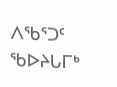ᐱᖃᕐᑐᑦ ᖃᐅᔨᒐᒥᒃ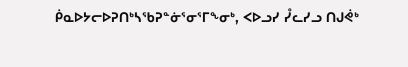ᑮᓇᐅᔭᓕᐅᕈᑎᒃᓴᖃᕈᓐᓃᕐᓂᕐᒥᖕᓂᒃ, ᐸᐅᓗᓯ ᓮᓚᓯᓗ ᑎᒍᕚᒃ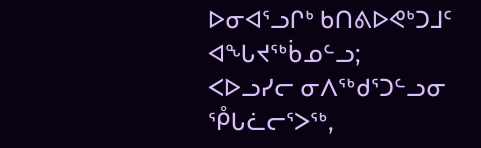ᐅᓂᐊᕐᓗᒋᒃ ᑲᑎᕕᐅᕙᒃᑐᒧᑦ ᐊᖓᔪᖅᑳᓄᓪᓗ;
ᐸᐅᓗᓯᓕ ᓂᐱᖅᑯᕐᑐᓪᓗᓂ ᕾᒐᓛᓕᕐᐳᖅ,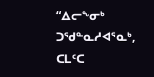“ᐃᓕᖕᓂᒃ ᑐᖁᓐᓇᓱᐊᕐᓇᒃ, ᑕᒪᑦᑕ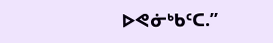ᐅᕙᓃᒃᑲᑦᑕ.”